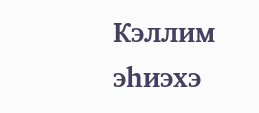Кэллим эһиэхэ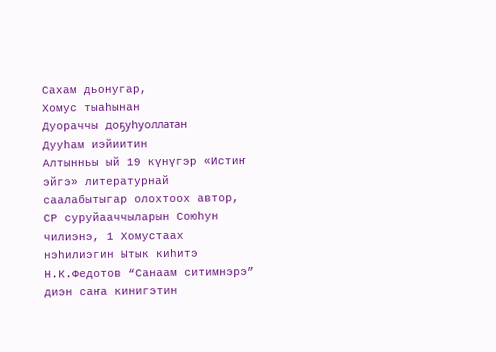Сахам дьонугар,
Хомус тыаһынан
Дуораччы доҕуһуоллатан
Дууһам иэйиитин
Алтынньы ый 19 күнүгэр «Истиҥ эйгэ» литературнай саалабытыгар олохтоох автор, СР суруйааччыларын Союһун чилиэнэ, 1 Хомустаах нэһилиэгин Ытык киһитэ Н.К.Федотов “Санаам ситимнэрэ” диэн саҥа кинигэтин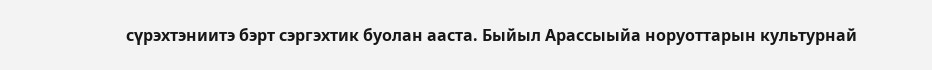сүрэхтэниитэ бэрт сэргэхтик буолан ааста. Быйыл Арассыыйа норуоттарын культурнай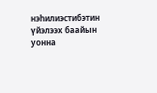нэһилиэстибэтин үйэлээх баайын уонна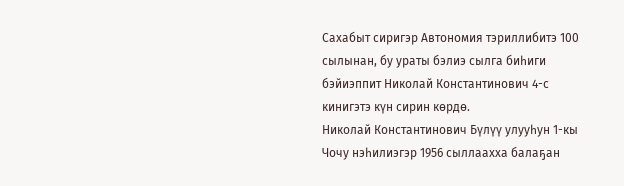Сахабыт сиригэр Автономия тэриллибитэ 100 сылынан, бу ураты бэлиэ сылга биһиги бэйиэппит Николай Константинович 4-с кинигэтэ күн сирин көрдө.
Николай Константинович Бүлүү улууһун 1-кы Чочу нэһилиэгэр 1956 сыллаахха балаҕан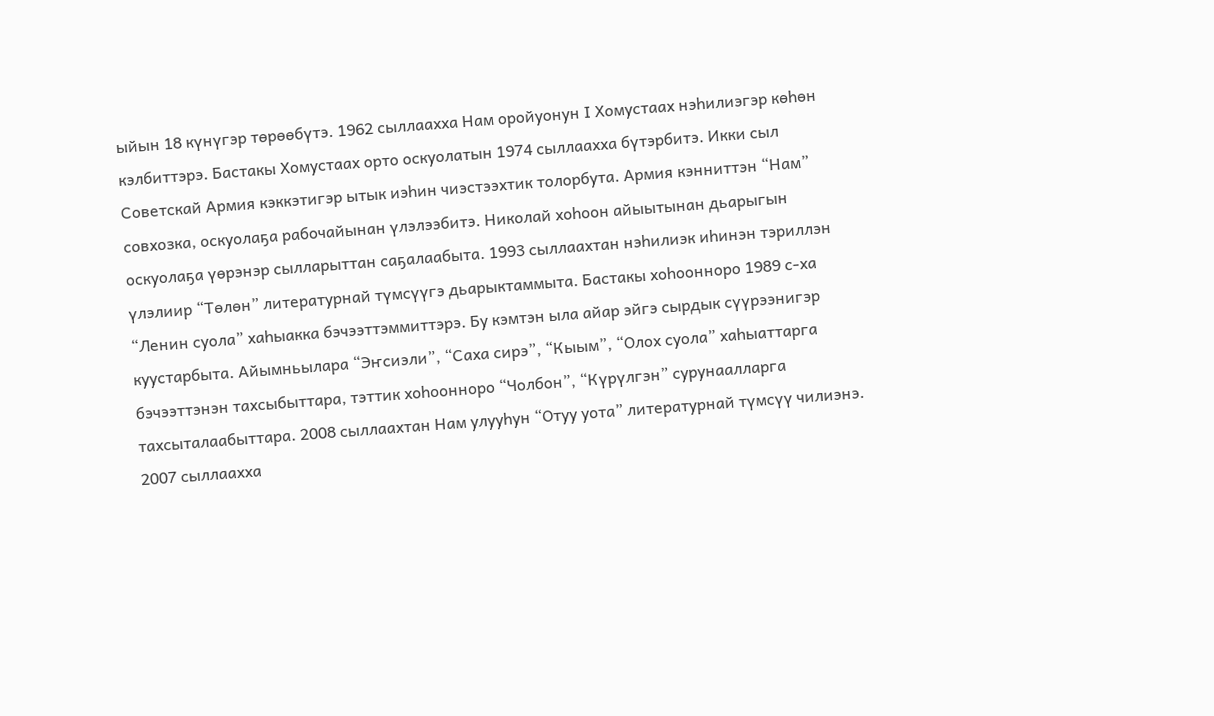ыйын 18 күнүгэр төрөөбүтэ. 1962 сыллаахха Нам оройуонун I Хомустаах нэһилиэгэр көһөн кэлбиттэрэ. Бастакы Хомустаах орто оскуолатын 1974 сыллаахха бүтэрбитэ. Икки сыл Советскай Армия кэккэтигэр ытык иэһин чиэстээхтик толорбута. Армия кэнниттэн “Нам” совхозка, оскуолаҕа рабочайынан үлэлээбитэ. Николай хоһоон айыытынан дьарыгын оскуолаҕа үөрэнэр сылларыттан саҕалаабыта. 1993 сыллаахтан нэһилиэк иһинэн тэриллэн үлэлиир “Төлөн” литературнай түмсүүгэ дьарыктаммыта. Бастакы хоһоонноро 1989 с-ха “Ленин суола” хаһыакка бэчээттэммиттэрэ. Бу кэмтэн ыла айар эйгэ сырдык сүүрээнигэр куустарбыта. Айымньылара “Эҥсиэли”, “Саха сирэ”, “Кыым”, “Олох суола” хаһыаттарга бэчээттэнэн тахсыбыттара, тэттик хоһоонноро “Чолбон”, “Күрүлгэн” сурунаалларга тахсыталаабыттара. 2008 сыллаахтан Нам улууһун “Отуу уота” литературнай түмсүү чилиэнэ. 2007 сыллаахха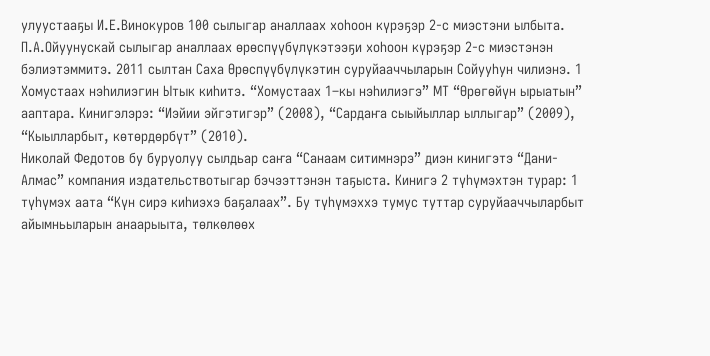улуустааҕы И.Е.Винокуров 100 сылыгар аналлаах хоһоон күрэҕэр 2-с миэстэни ылбыта. П.А.Ойуунускай сылыгар аналлаах өрөспүүбүлүкэтээҕи хоһоон күрэҕэр 2-с миэстэнэн бэлиэтэммитэ. 2011 сылтан Саха Өрөспүүбүлүкэтин суруйааччыларын Сойууһун чилиэнэ. 1 Хомустаах нэһилиэгин Ытык киһитэ. “Хомустаах 1–кы нэһилиэгэ” МТ “Өрөгөйүн ырыатын” ааптара. Кинигэлэрэ: “Иэйии эйгэтигэр” (2008), “Сардаҥа сыыйыллар ыллыгар” (2009), “Кыылларбыт, көтөрдөрбүт” (2010).
Николай Федотов бу буруолуу сылдьар саҥа “Санаам ситимнэрэ” диэн кинигэтэ “Дани-Алмас” компания издательствотыгар бэчээттэнэн таҕыста. Кинигэ 2 түһүмэхтэн турар: 1 түһүмэх аата “Күн сирэ киһиэхэ баҕалаах”. Бу түһүмэххэ тумус туттар суруйааччыларбыт айымньыларын анаарыыта, төлкөлөөх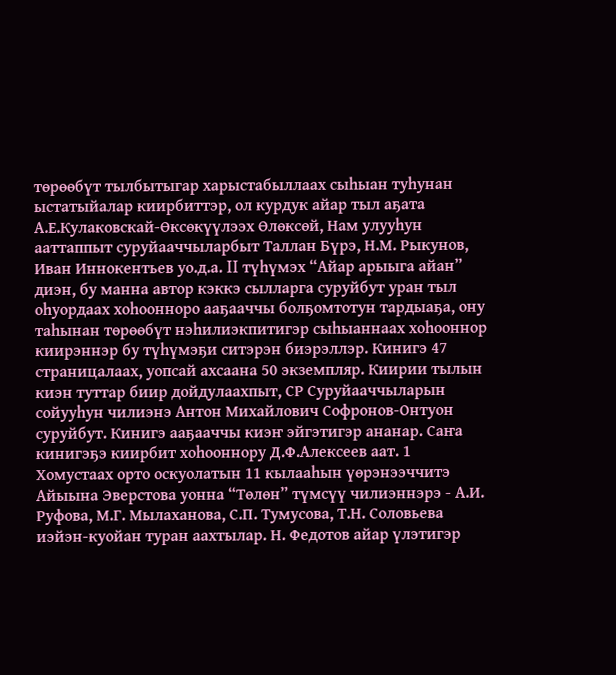төрөөбүт тылбытыгар харыстабыллаах сыһыан туһунан ыстатыйалар киирбиттэр, ол курдук айар тыл аҕата А.Е.Кулаковскай-Өксөкүүлээх Өлөксөй, Нам улууһун ааттаппыт суруйааччыларбыт Таллан Бүрэ, Н.М. Рыкунов, Иван Иннокентьев уо.д.а. II түһүмэх “Айар арыыга айан” диэн, бу манна автор кэккэ сылларга суруйбут уран тыл оһуордаах хоһоонноро ааҕааччы болҕомтотун тардыаҕа, ону таһынан төрөөбүт нэһилиэкпитигэр сыһыаннаах хоһооннор киирэннэр бу түһүмэҕи ситэрэн биэрэллэр. Кинигэ 47 страницалаах, уопсай ахсаана 50 экземпляр. Киирии тылын киэн туттар биир дойдулаахпыт, СР Суруйааччыларын сойууһун чилиэнэ Антон Михайлович Софронов-Онтуон суруйбут. Кинигэ ааҕааччы киэҥ эйгэтигэр ананар. Саҥа кинигэҕэ киирбит хоһооннору Д.Ф.Алексеев аат. 1 Хомустаах орто оскуолатын 11 кылааһын үөрэнээччитэ Айыына Эверстова уонна “Төлөн” түмсүү чилиэннэрэ - А.И. Руфова, М.Г. Мылаханова, С.П. Тумусова, Т.Н. Соловьева иэйэн-куойан туран аахтылар. Н. Федотов айар үлэтигэр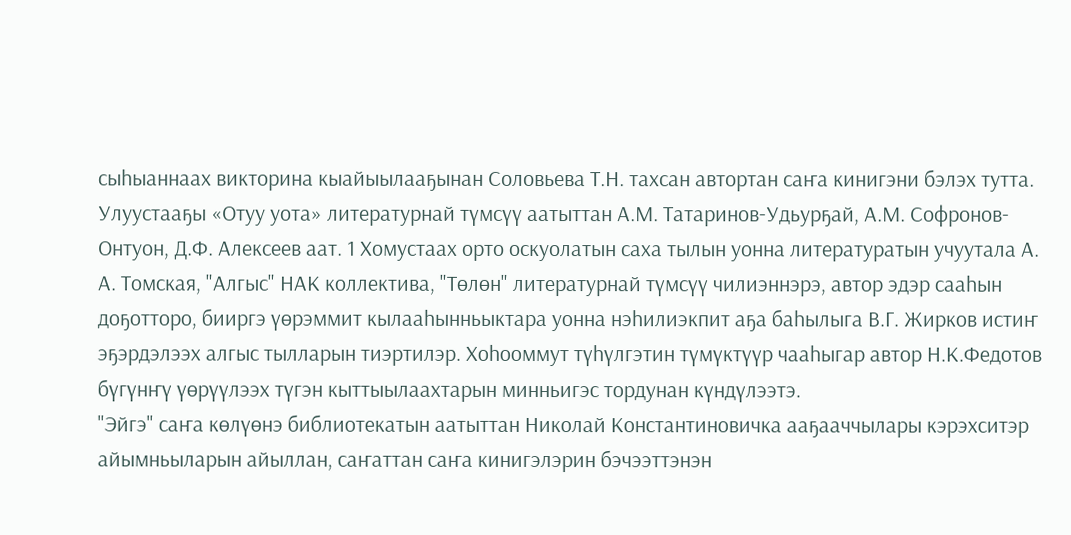сыһыаннаах викторина кыайыылааҕынан Соловьева Т.Н. тахсан автортан саҥа кинигэни бэлэх тутта. Улуустааҕы «Отуу уота» литературнай түмсүү аатыттан А.М. Татаринов-Удьурҕай, А.М. Софронов-Онтуон, Д.Ф. Алексеев аат. 1 Хомустаах орто оскуолатын саха тылын уонна литературатын учуутала А. А. Томская, "Алгыс" НАК коллектива, "Төлөн" литературнай түмсүү чилиэннэрэ, автор эдэр сааһын доҕотторо, бииргэ үөрэммит кылааһынньыктара уонна нэһилиэкпит аҕа баһылыга В.Г. Жирков истиҥ эҕэрдэлээх алгыс тылларын тиэртилэр. Хоһооммут түһүлгэтин түмүктүүр чааһыгар автор Н.К.Федотов бүгүнҥү үөрүүлээх түгэн кыттыылаахтарын минньигэс тордунан күндүлээтэ.
"Эйгэ" саҥа көлүөнэ библиотекатын аатыттан Николай Константиновичка ааҕааччылары кэрэхситэр айымньыларын айыллан, саҥаттан саҥа кинигэлэрин бэчээттэнэн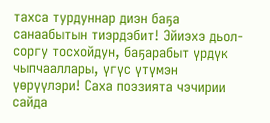тахса турдуннар диэн баҕа санаабытын тиэрдэбит! Эйиэхэ дьол-соргу тосхойдун, баҕарабыт үрдүк чыпчааллары, үгүс үтүмэн үөрүүлэри! Саха поэзията чэчирии сайда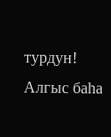турдун! Алгыс баһа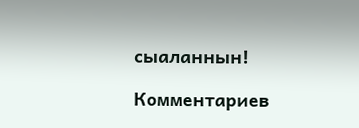сыаланнын!

Комментариев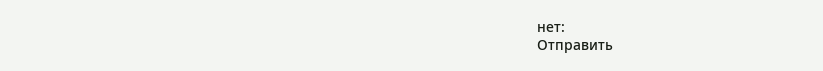нет:
Отправить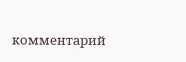комментарий